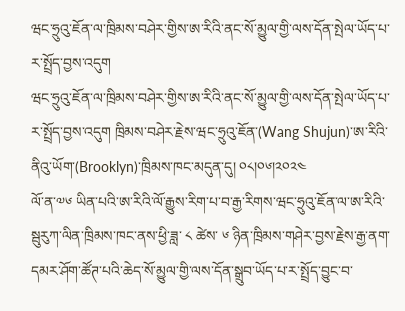ཝང་ཧྲུའུ་ཇོན་ལ་ཁྲིམས་བཤེར་གྱིས་ཨ་རིའི་ནང་སོ་མྱུལ་གྱི་ལས་དོན་སྤེལ་ཡོད་པ་ར་སྤྲོད་བྱས་འདུག
ཝང་ཧྲུའུ་ཇོན་ལ་ཁྲིམས་བཤེར་གྱིས་ཨ་རིའི་ནང་སོ་མྱུལ་གྱི་ལས་དོན་སྤེལ་ཡོད་པ་ར་སྤྲོད་བྱས་འདུག ཁྲིམས་བཤེར་རྗེས་ཝང་ཧྲུའུ་ཇོན་(Wang Shujun)་ཨ་རིའི་ནིའུ་ཡོག་(Brooklyn)་ཁྲིམས་ཁང་མདུན་དུ། ༠༨།༠༦།༢༠༢༤
ལོ་ན་༧༦ ཡིན་པའི་ཨ་རིའི་ལོ་རྒྱུས་རིག་པ་བ་རྒྱ་རིགས་ཝང་ཧྲུའུ་ཇོན་ལ་ཨ་རིའི་སྦུརུཀ་ལིན་ཁྲིམས་ཁང་ནས་ཕྱི་ཟླ་ ༨ ཚེས་ ༦ ཉིན་ཁྲིམས་གཤེར་བྱས་རྗེས་རྒྱ་ནག་དམར་ཤོག་ཚོཊ་པའི་ཆེད་སོ་མྱུལ་གྱི་ལས་དོན་སྒྲུབ་ཡོད་པ་ར་སྤྲོད་བྱུང་བ་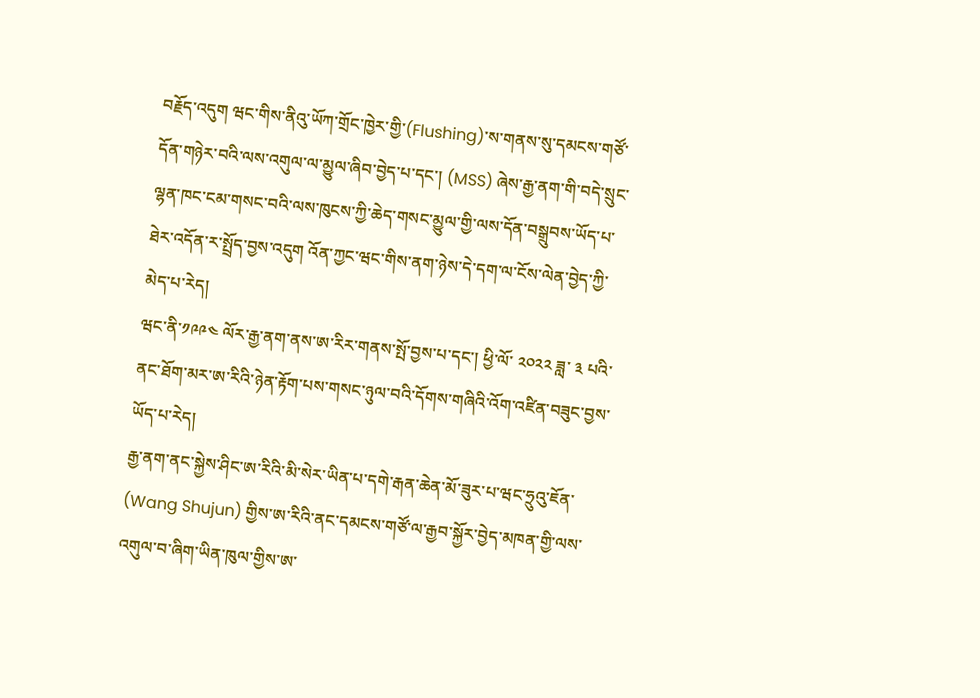བརྗོད་འདུག ཝང་གིས་ནིའུ་ཡོཀ་གྲོང་ཁྱེར་གྱི་(Flushing)་ས་གནས་སུ་དམངས་གཙོ་དོན་གཉེར་བའི་ལས་འགུལ་ལ་མྱུལ་ཞིབ་བྱེད་པ་དང་། (MSS) ཞེས་རྒྱ་ནག་གི་བདེ་སྲུང་ལྷན་ཁང་ངམ་གསང་བའི་ལས་ཁུངས་ཀྱི་ཆེད་གསང་མྱུལ་གྱི་ལས་དོན་བསྒྲུབས་ཡོད་པ་ཐེར་འདོན་ར་སྤྲོད་བྱས་འདུག འོན་ཀྱང་ཝང་གིས་ནག་ཉེས་དེ་དག་ལ་ངོས་ལེན་བྱེད་ཀྱི་མེད་པ་རེད།
ཝང་ནི་༡༩༩༤ ལོར་རྒྱ་ནག་ནས་ཨ་རིར་གནས་སྤོ་བྱས་པ་དང་། ཕྱི་ལོ་ ༢༠༢༢ ཟླ་ ༣ པའི་ནང་ཐོག་མར་ཨ་རིའི་ཉེན་རྟོག་པས་གསང་ཉུལ་བའི་དོགས་གཞིའི་འོག་འཛིན་བཟུང་བྱས་ཡོད་པ་རེད།
རྒྱ་ནག་ནང་སྐྱེས་ཤིང་ཨ་རིའི་མི་སེར་ཡིན་པ་དགེ་རྒན་ཆེན་མོ་ཟུར་པ་ཝང་ཧྲུའུ་ཇོན་ (Wang Shujun) གྱིས་ཨ་རིའི་ནང་དམངས་གཙོ་ལ་རྒྱབ་སྐྱོར་བྱེད་མཁན་གྱི་ལས་འགུལ་བ་ཞིག་ཡིན་ཁུལ་གྱིས་ཨ་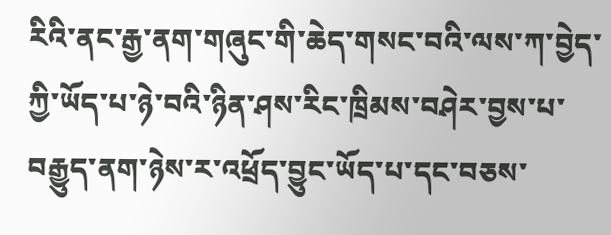རིའི་ནང་རྒྱ་ནག་གཞུང་གི་ཆེད་གསང་བའི་ལས་ཀ་བྱེད་ཀྱི་ཡོད་པ་ཉེ་བའི་ཉིན་ཤས་རིང་ཁྲིམས་བཤེར་བྱས་པ་བརྒྱུད་ནག་ཉེས་ར་འཕྲོད་བྱུང་ཡོད་པ་དང་བཅས་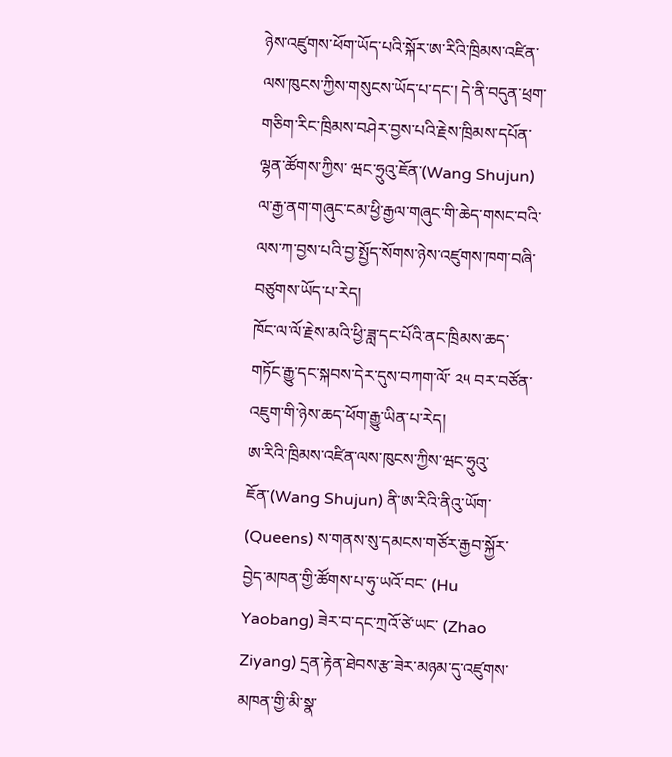ཉེས་འཛུགས་ཕོག་ཡོད་པའི་སྐོར་ཨ་རིའི་ཁྲིམས་འཛིན་ལས་ཁུངས་ཀྱིས་གསུངས་ཡོད་པ་དང་། དེ་ནི་བདུན་ཕྲག་གཅིག་རིང་ཁྲིམས་བཤེར་བྱས་པའི་རྗེས་ཁྲིམས་དཔོན་ལྷན་ཚོགས་ཀྱིས་ ཝང་ཧྲུའུ་ཇོན་(Wang Shujun) ལ་རྒྱ་ནག་གཞུང་ངམ་ཕྱི་རྒྱལ་གཞུང་གི་ཆེད་གསང་བའི་ལས་ཀ་བྱས་པའི་བྱ་སྤྱོད་སོགས་ཉེས་འཛུགས་ཁག་བཞི་བཙུགས་ཡོད་པ་རེད།
ཁོང་ལ་ལོ་རྗེས་མའི་ཕྱི་ཟླ་དང་པོའི་ནང་ཁྲིམས་ཆད་གཏོང་རྒྱུ་དང་སྐབས་དེར་དུས་བཀག་ལོ་ ༢༥ བར་བཙོན་འཇུག་གི་ཉེས་ཆད་ཕོག་རྒྱུ་ཡིན་པ་རེད།
ཨ་རིའི་ཁྲིམས་འཛིན་ལས་ཁུངས་ཀྱིས་ཝང་ཧྲུའུ་ཇོན་(Wang Shujun) ནི་ཨ་རིའི་ནིའུ་ཡོག་ (Queens) ས་གནས་སུ་དམངས་གཙོར་རྒྱབ་སྐྱོར་བྱེད་མཁན་གྱི་ཚོགས་པ་ཧུ་ཡའོ་བང་ (Hu Yaobang) ཟེར་བ་དང་ཀྲའོ་ཙེ་ཡང་ (Zhao Ziyang) དྲན་རྟེན་ཐེབས་རྩ་ཟེར་མཉམ་དུ་འཛུགས་མཁན་གྱི་མི་སྣ་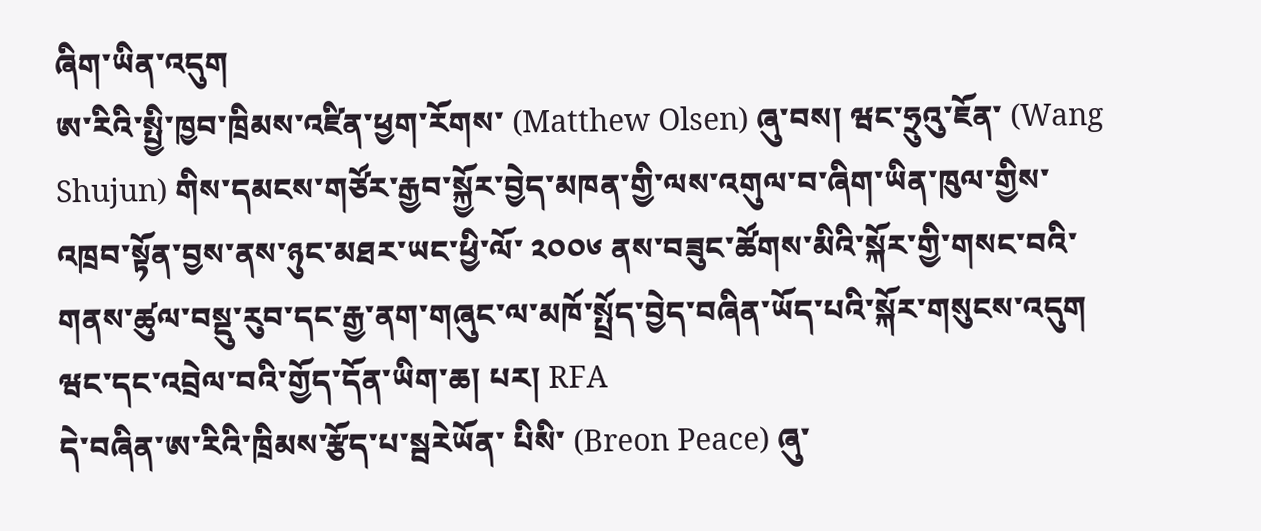ཞིག་ཡིན་འདུག
ཨ་རིའི་སྤྱི་ཁྱབ་ཁྲིམས་འཛིན་ཕྱག་རོགས་ (Matthew Olsen) ཞུ་བས། ཝང་ཧྲུའུ་ཇོན་ (Wang Shujun) གིས་དམངས་གཙོར་རྒྱབ་སྐྱོར་བྱེད་མཁན་གྱི་ལས་འགུལ་བ་ཞིག་ཡིན་ཁུལ་གྱིས་འཁྲབ་སྟོན་བྱས་ནས་ཉུང་མཐར་ཡང་ཕྱི་ལོ་ ༢༠༠༦ ནས་བཟུང་ཚོགས་མིའི་སྐོར་གྱི་གསང་བའི་གནས་ཚུལ་བསྡུ་རུབ་དང་རྒྱ་ནག་གཞུང་ལ་མཁོ་སྤྲོད་བྱེད་བཞིན་ཡོད་པའི་སྐོར་གསུངས་འདུག
ཝང་དང་འབྲེལ་བའི་གྱོད་དོན་ཡིག་ཆ། པར། RFA
དེ་བཞིན་ཨ་རིའི་ཁྲིམས་རྩོད་པ་སྦརེཡོན་ པིསི་ (Breon Peace) ཞུ་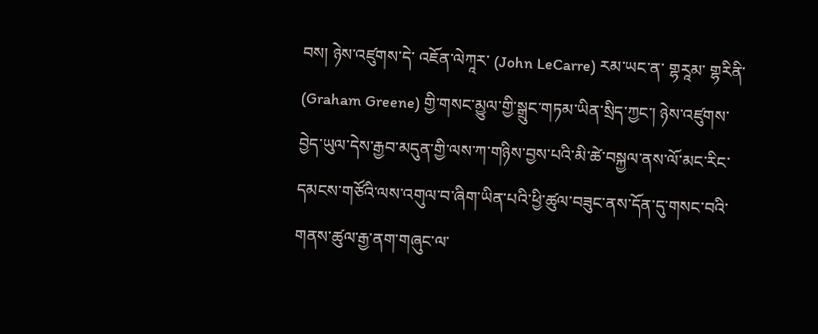བས། ཉེས་འཛུགས་དེ་ འཇོན་ལེཀཱར་ (John LeCarre) རམ་ཡང་ན་ གྷརཱམ་ གྷརིནི་ (Graham Greene) གྱི་གསང་མྱུལ་གྱི་སྒྲུང་གཏམ་ཡིན་སྲིད་ཀྱང་། ཉེས་འཛུགས་བྱེད་ཡུལ་དེས་རྒྱབ་མདུན་གྱི་ལས་ཀ་གཉིས་བྱས་པའི་མི་ཚེ་བསྐྱལ་ནས་ལོ་མང་རིང་དམངས་གཙོའི་ལས་འགུལ་བ་ཞིག་ཡིན་པའི་ཕྱི་ཚུལ་བཟུང་ནས་དོན་དུ་གསང་བའི་གནས་ཚུལ་རྒྱ་ནག་གཞུང་ལ་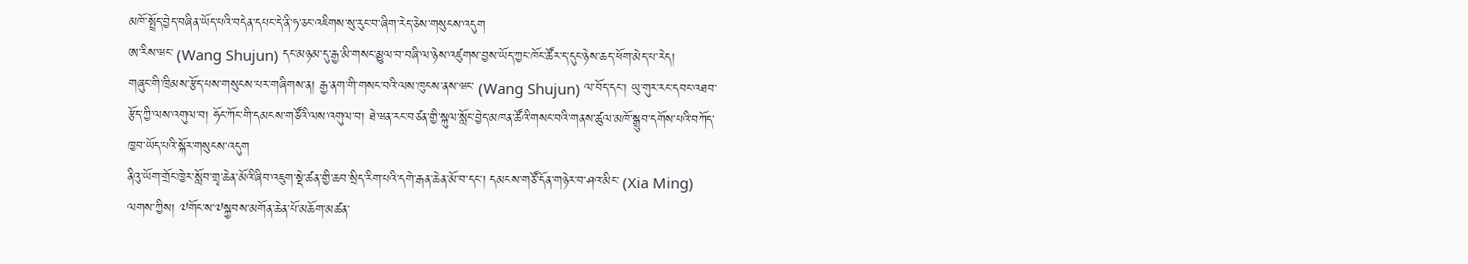མཁོ་སྤྲོད་བྱེད་བཞིན་ཡོད་པའི་བདེན་དཔང་དེ་ནི་ཧ་ཅང་འཇིགས་སུ་རུང་བ་ཞིག་རེད་ཅེས་གསུངས་འདུག
ཨ་རིས་ཝང་ (Wang Shujun) དང་མཉམ་དུ་རྒྱ་མི་གསང་མྱུལ་བ་བཞི་ལ་ཉེས་འཛུགས་བྱས་ཡོད་ཀྱང་ཁོང་ཚོར་ད་དུང་ཉེས་ཆད་ཕོག་མེད་པ་རེད།
གཞུང་གི་ཁྲིམས་རྩོད་པས་གསུངས་པར་གཞིགས་ན། རྒྱ་ནག་གི་གསང་བའི་ལས་ཁུངས་ནས་ཝང་ (Wang Shujun) ལ་བོད་དང་། ཡུ་གུར་རང་དབང་འཐབ་རྩོད་ཀྱི་ལས་འགུལ་བ། ཧོང་ཀོང་གི་དམངས་གཙོའི་ལས་འགུལ་བ། ཐེ་ཝན་རང་བཙན་གྱི་སྐུལ་སློང་བྱེད་མཁན་ཚོའི་གསང་བའི་གནས་ཚུལ་མཁོ་སྒྲུབ་དགོས་པའི་བཀོད་ཁྱབ་ཡོད་པའི་སྐོར་གསུངས་འདུག
ནིའུ་ཡོག་གྲོང་ཁྱེར་སློབ་གྲྭ་ཆེན་མོའི་ཞིབ་འཇུག་སྡེ་ཚན་གྱི་ཆབ་སྲིད་རིག་པའི་དགེ་རྒན་ཆེན་མོ་བ་དང་། དམངས་གཙོ་དོན་གཉེར་བ་ཤའ་མིང་ (Xia Ming) ལགས་ཀྱིས། ༧གོང་ས་༧སྐྱབས་མགོན་ཆེན་པོ་མཆོག་མཚན་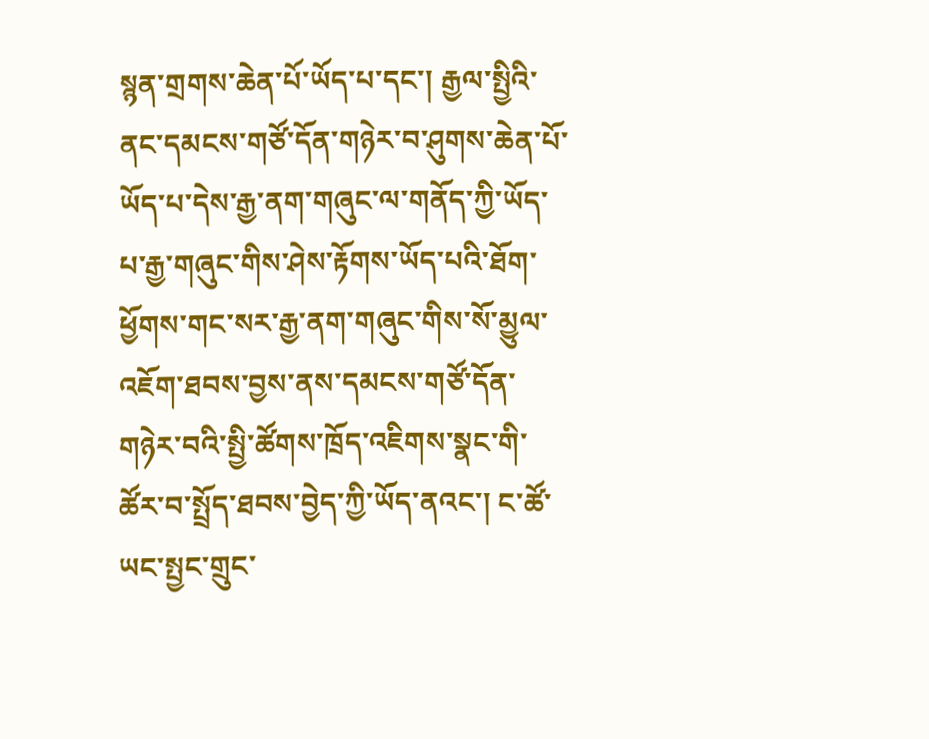སྙན་གྲགས་ཆེན་པོ་ཡོད་པ་དང་། རྒྱལ་སྤྱིའི་ནང་དམངས་གཙོ་དོན་གཉེར་བ་ཤུགས་ཆེན་པོ་ཡོད་པ་དེས་རྒྱ་ནག་གཞུང་ལ་གནོད་ཀྱི་ཡོད་པ་རྒྱ་གཞུང་གིས་ཤེས་རྟོགས་ཡོད་པའི་ཐོག་ཕྱོགས་གང་སར་རྒྱ་ནག་གཞུང་གིས་སོ་མྱུལ་འཇོག་ཐབས་བྱས་ནས་དམངས་གཙོ་དོན་གཉེར་བའི་སྤྱི་ཚོགས་ཁྲོད་འཇིགས་སྣང་གི་ཚོར་བ་སྤྲོད་ཐབས་བྱེད་ཀྱི་ཡོད་ནའང་། ང་ཚོ་ཡང་སྤྱང་གྲུང་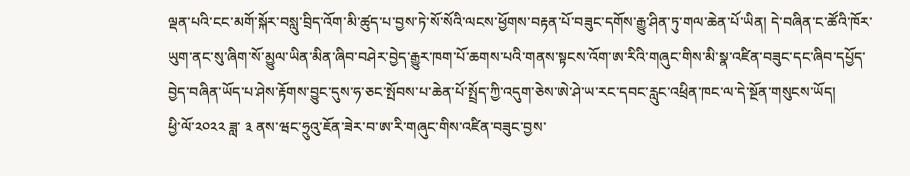ལྡན་པའི་ངང་མགོ་སྐོར་བསླུ་བྲིད་འོག་མི་ཚུད་པ་བྱས་ཏེ་སོ་སོའི་ལངས་ཕྱོགས་བརྟན་པོ་བཟུང་དགོས་རྒྱུ་ཤིན་ཏུ་གལ་ཆེན་པོ་ཡིན། དེ་བཞིན་ང་ཚོའི་ཁོར་ཡུག་ནང་སུ་ཞིག་སོ་མྱུལ་ཡིན་མིན་ཞིབ་བཤེར་བྱེད་རྒྱུར་ཁག་པོ་ཆགས་པའི་གནས་སྟངས་འོག་ཨ་རིའི་གཞུང་གིས་མི་སྣ་འཛིན་བཟུང་དང་ཞིབ་དཔྱོད་བྱེད་བཞིན་ཡོད་པ་ཤེས་རྟོགས་བྱུང་དུས་ཧ་ཅང་སྤོབས་པ་ཆེན་པོ་སྤྲོད་ཀྱི་འདུག་ཅེས་ཨེ་ཤེ་ཡ་རང་དབང་རླུང་འཕྲིན་ཁང་ལ་དེ་སྔོན་གསུངས་ཡོད།
ཕྱི་ལོ་༢༠༢༢ ཟླ་ ༣ ནས་ཝང་ཧྲུའུ་ཇོན་ཟེར་བ་ཨ་རི་གཞུང་གིས་འཛིན་བཟུང་བྱས་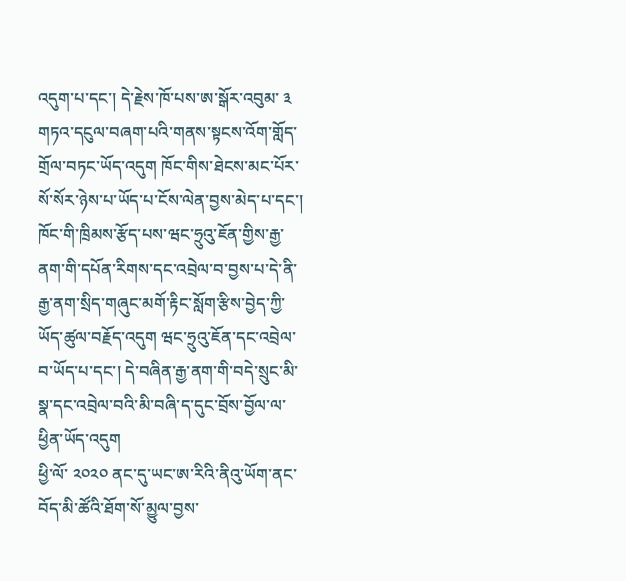འདུག་པ་དང་། དེ་རྗེས་ཁོ་པས་ཨ་སྒོར་འབུམ་ ༣ གཏའ་དངུལ་བཞག་པའི་གནས་སྟངས་འོག་གློད་གྲོལ་བཏང་ཡོད་འདུག ཁོང་གིས་ཐེངས་མང་པོར་སོ་སོར་ཉེས་པ་ཡོད་པ་ངོས་ལེན་བྱས་མེད་པ་དང་། ཁོང་གི་ཁྲིམས་རྩོད་པས་ཝང་ཧྲུའུ་ཇོན་གྱིས་རྒྱ་ནག་གི་དཔོན་རིགས་དང་འབྲེལ་བ་བྱས་པ་དེ་ནི་རྒྱ་ནག་སྲིད་གཞུང་མགོ་རྟིང་སློག་རྩིས་བྱེད་ཀྱི་ཡོད་ཚུལ་བརྗོད་འདུག ཝང་ཧྲུའུ་ཇོན་དང་འབྲེལ་བ་ཡོད་པ་དང་། དེ་བཞིན་རྒྱ་ནག་གི་བདེ་སྲུང་མི་སྣ་དང་འབྲེལ་བའི་མི་བཞི་ད་དུང་བྲོས་བྱོལ་ལ་ཕྱིན་ཡོད་འདུག
ཕྱི་ལོ་ ༢༠༢༠ ནང་དུ་ཡང་ཨ་རིའི་ནིའུ་ཡོག་ནང་བོད་མི་ཚོའི་ཐོག་སོ་མྱུལ་བྱས་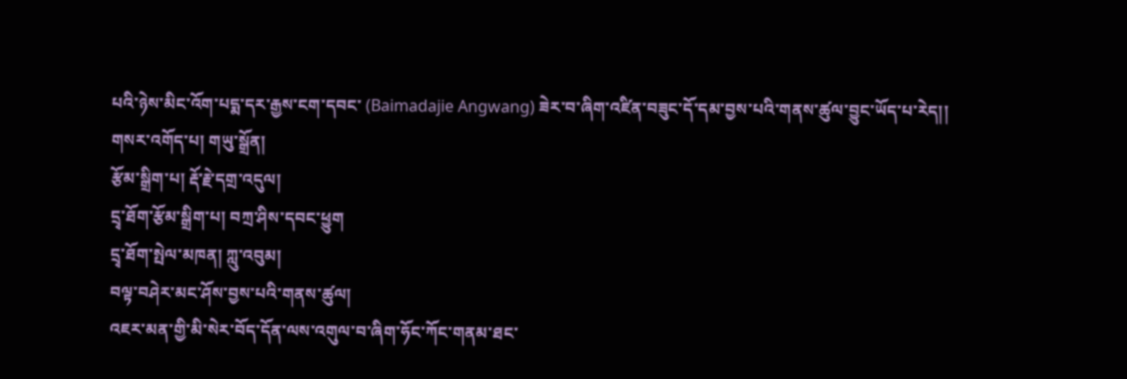པའི་ཉེས་མིང་འོག་པདྨ་དར་རྒྱས་ངག་དབང་ (Baimadajie Angwang) ཟེར་བ་ཞིག་འཛིན་བཟུང་དོ་དམ་བྱས་པའི་གནས་ཚུལ་བྱུང་ཡོད་པ་རེད།།
གསར་འགོད་པ། གཡུ་སྒྲོན།
རྩོམ་སྒྲིག་པ། རྡོ་རྗེ་དགྲ་འདུལ།
དྲྭ་ཐོག་རྩོམ་སྒྲིག་པ། བཀྲ་ཤིས་དབང་ཕྱུག
དྲྭ་ཐོག་སྤེལ་མཁན། ཀླུ་འབུམ།
བལྟ་བཤེར་མང་ཤོས་བྱས་པའི་གནས་ཚུལ།
འཇར་མན་གྱི་མི་སེར་བོད་དོན་ལས་འགུལ་བ་ཞིག་ཧོང་ཀོང་གནམ་ཐང་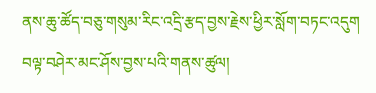ནས་ཆུ་ཚོད་བཅུ་གསུམ་རིང་འདྲི་རྩད་བྱས་རྗེས་ཕྱིར་སློག་བཏང་འདུག
བལྟ་བཤེར་མང་ཤོས་བྱས་པའི་གནས་ཚུལ།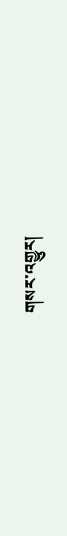གསར་འགྱུར།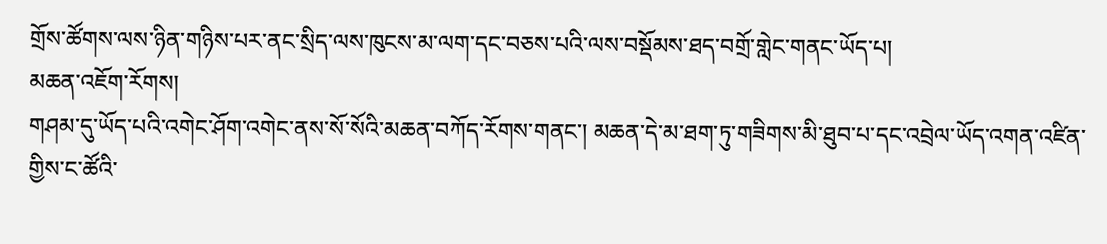གྲོས་ཚོགས་ལས་ཉིན་གཉིས་པར་ནང་སྲིད་ལས་ཁུངས་མ་ལག་དང་བཅས་པའི་ལས་བསྡོམས་ཐད་བགྲོ་གླེང་གནང་ཡོད་པ།
མཆན་འཇོག་རོགས།
གཤམ་དུ་ཡོད་པའི་འགེང་ཤོག་འགེང་ནས་སོ་སོའི་མཆན་བཀོད་རོགས་གནང་། མཆན་དེ་མ་ཐག་ཏུ་གཟིགས་མི་ཐུབ་པ་དང་འབྲེལ་ཡོད་འགན་འཛིན་གྱིས་ང་ཚོའི་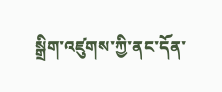སྒྲིག་འཛུགས་ཀྱི་ནང་དོན་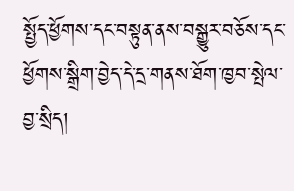སྤྱོད་ཕྱོགས་དང་བསྟུན་ནས་བསྒྱུར་བཅོས་དང་ཕྱོགས་སྒྲིག་བྱེད་དེ་དྲ་གནས་ཐོག་ཁྱབ་སྤེལ་བྱ་སྲིད།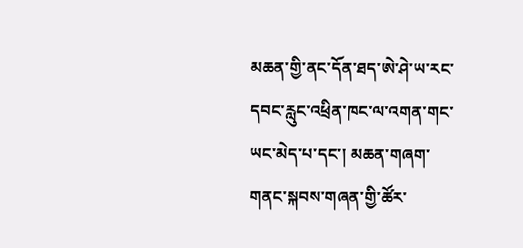མཆན་གྱི་ནང་དོན་ཐད་ཨེ་ཤེ་ཡ་རང་དབང་རླུང་འཕྲིན་ཁང་ལ་འགན་གང་ཡང་མེད་པ་དང་། མཆན་གཞག་གནང་སྐབས་གཞན་གྱི་ཚོར་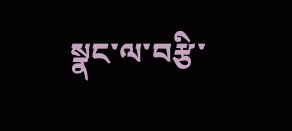སྣང་ལ་བརྩི་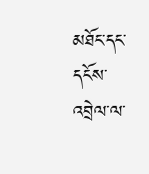མཐོང་དང་དངོས་འབྲེལ་ལ་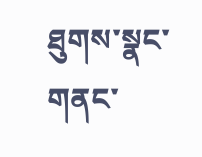ཐུགས་སྣང་གནང་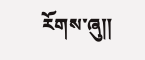རོགས་ཞུ༎